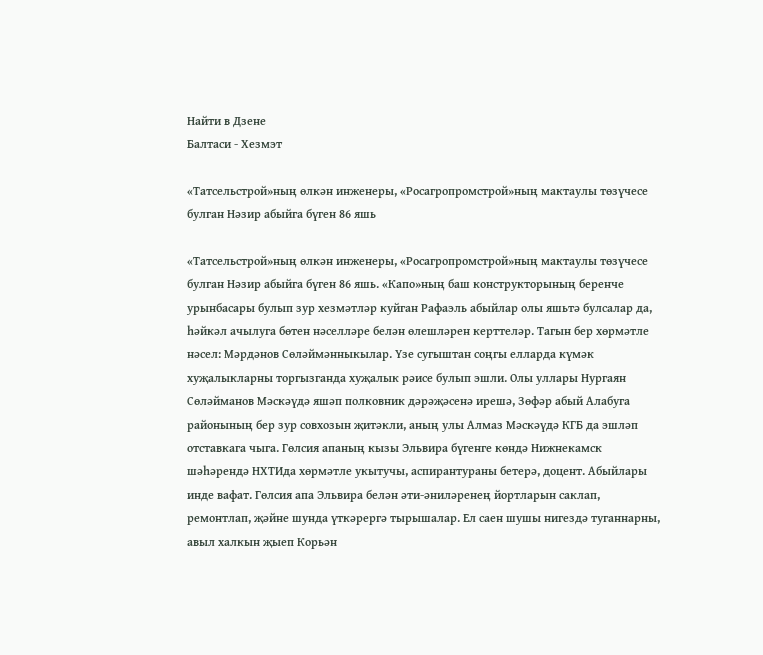Найти в Дзене
Балтаси - Хезмэт

«Татсельстрой»ның өлкән инженеры, «Росагропромстрой»ның мактаулы төзүчесе булган Нәзир абыйга бүген 86 яшь

«Татсельстрой»ның өлкән инженеры, «Росагропромстрой»ның мактаулы төзүчесе булган Нәзир абыйга бүген 86 яшь. «Капо»ның баш конструкторының беренче урынбасары булып зур хезмәтләр куйган Рафаэль абыйлар олы яшьтә булсалар да, һәйкәл ачылуга бөтен нәселләре белән өлешләрен керттеләр. Тагын бер хөрмәтле нәсел: Мәрдәнов Сөләймәнныкылар. Үзе сугыштан соңгы елларда күмәк хуҗалыкларны торгызганда хуҗалык рәисе булып эшли. Олы уллары Нургаян Сөләйманов Мәскәүдә яшәп полковник дәрәҗәсенә ирешә, Зөфәр абый Алабуга районының бер зур совхозын җитәкли, аның улы Алмаз Мәскәүдә КГБ да эшләп отставкага чыга. Гөлсия апаның кызы Эльвира бүгенге көндә Нижнекамск шәһәрендә НХТИда хөрмәтле укытучы, аспирантураны бетерә, доцент. Абыйлары инде вафат. Гөлсия апа Эльвира белән әти-әниләренең йортларын саклап, ремонтлап, җәйне шунда үткәрергә тырышалар. Ел саен шушы нигездә туганнарны, авыл халкын җыеп Корьән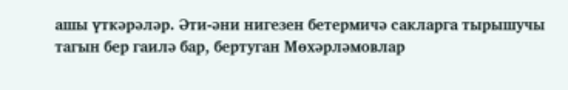ашы үткәрәләр. Әти-әни нигезен бетермичә сакларга тырышучы тагын бер гаилә бар, бертуган Мөхәрләмовлар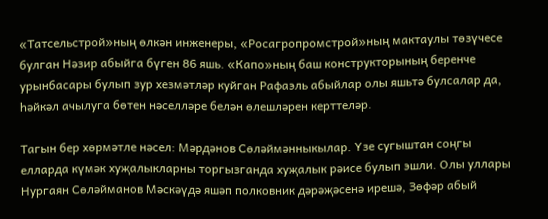«Татсельстрой»ның өлкән инженеры, «Росагропромстрой»ның мактаулы төзүчесе булган Нәзир абыйга бүген 86 яшь. «Капо»ның баш конструкторының беренче урынбасары булып зур хезмәтләр куйган Рафаэль абыйлар олы яшьтә булсалар да, һәйкәл ачылуга бөтен нәселләре белән өлешләрен керттеләр.

Тагын бер хөрмәтле нәсел: Мәрдәнов Сөләймәнныкылар. Үзе сугыштан соңгы елларда күмәк хуҗалыкларны торгызганда хуҗалык рәисе булып эшли. Олы уллары Нургаян Сөләйманов Мәскәүдә яшәп полковник дәрәҗәсенә ирешә, Зөфәр абый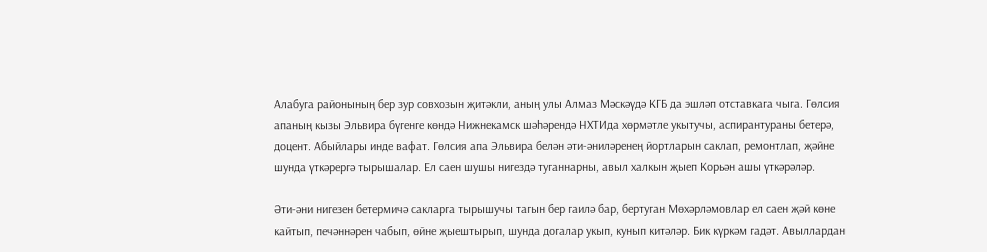Алабуга районының бер зур совхозын җитәкли, аның улы Алмаз Мәскәүдә КГБ да эшләп отставкага чыга. Гөлсия апаның кызы Эльвира бүгенге көндә Нижнекамск шәһәрендә НХТИда хөрмәтле укытучы, аспирантураны бетерә, доцент. Абыйлары инде вафат. Гөлсия апа Эльвира белән әти-әниләренең йортларын саклап, ремонтлап, җәйне шунда үткәрергә тырышалар. Ел саен шушы нигездә туганнарны, авыл халкын җыеп Корьән ашы үткәрәләр.

Әти-әни нигезен бетермичә сакларга тырышучы тагын бер гаилә бар, бертуган Мөхәрләмовлар ел саен җәй көне кайтып, печәннәрен чабып, өйне җыештырып, шунда догалар укып, кунып китәләр. Бик күркәм гадәт. Авыллардан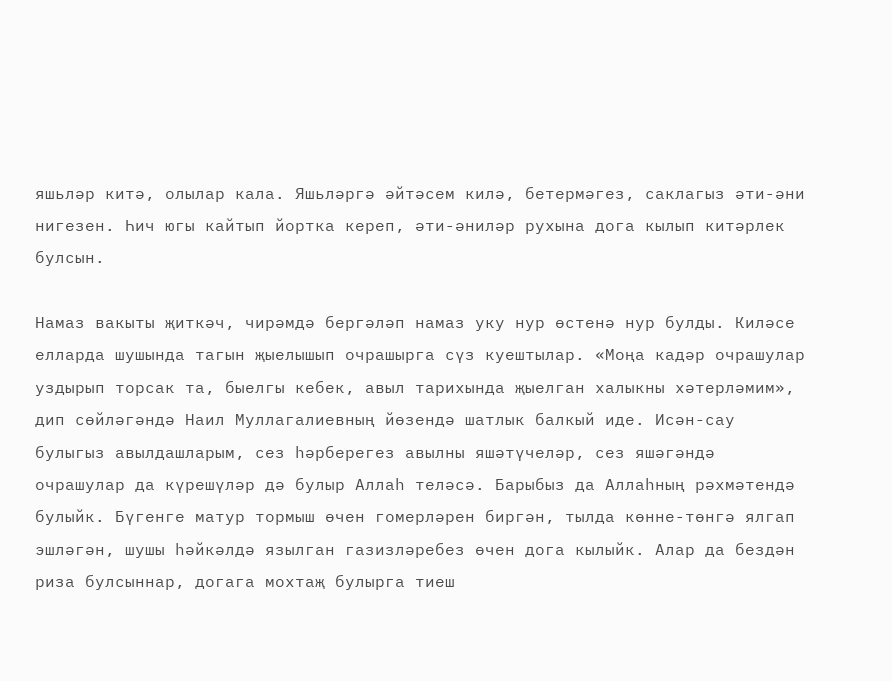яшьләр китә, олылар кала. Яшьләргә әйтәсем килә, бетермәгез, саклагыз әти-әни нигезен. Һич югы кайтып йортка кереп, әти-әниләр рухына дога кылып китәрлек булсын.

Намаз вакыты җиткәч, чирәмдә бергәләп намаз уку нур өстенә нур булды. Киләсе елларда шушында тагын җыелышып очрашырга сүз куештылар. «Моңа кадәр очрашулар уздырып торсак та, быелгы кебек, авыл тарихында җыелган халыкны хәтерләмим», дип сөйләгәндә Наил Муллагалиевның йөзендә шатлык балкый иде. Исән-сау булыгыз авылдашларым, сез һәрберегез авылны яшәтүчеләр, сез яшәгәндә очрашулар да күрешүләр дә булыр Аллаһ теләсә. Барыбыз да Аллаһның рәхмәтендә булыйк. Бүгенге матур тормыш өчен гомерләрен биргән, тылда көнне-төнгә ялгап эшләгән, шушы һәйкәлдә язылган газизләребез өчен дога кылыйк. Алар да бездән риза булсыннар, догага мохтаҗ булырга тиеш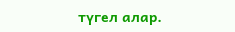түгел алар.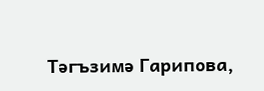Тәгъзимә Гарипова,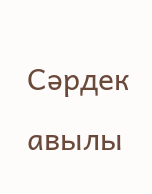Сәрдек авылы